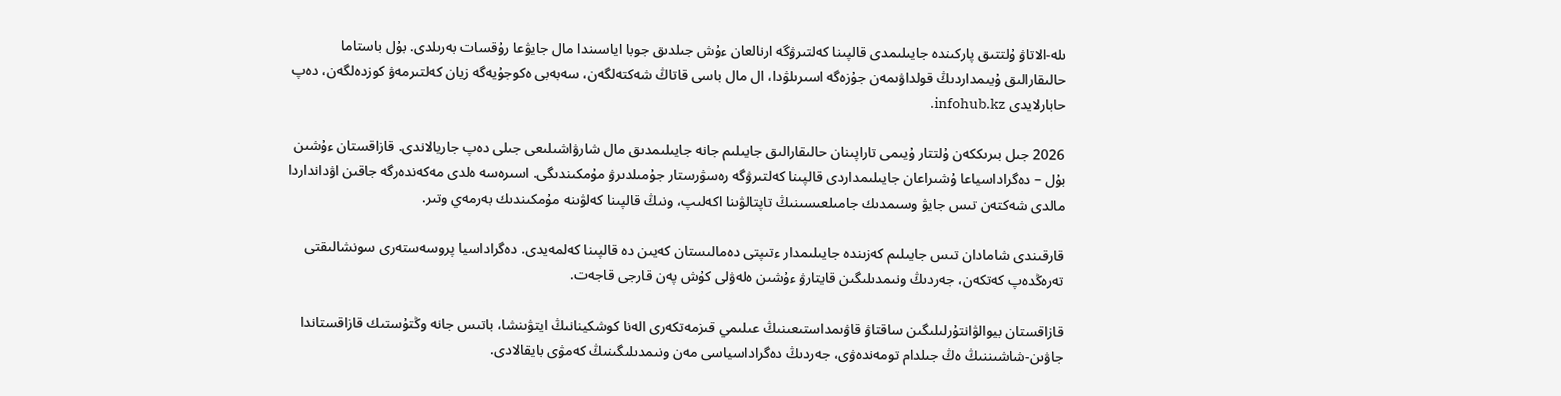ىلە-الاتاۋ ۇلتتىق پاركىندە جايىلىمدى قالپىنا كەلتىرۋگە ارنالعان ءۇش جىلدىق جوبا اياسىندا مال جايۋعا رۇقسات بەرىلدى. بۇل باستاما حالىقارالىق ۇيىمداردىڭ قولداۋىمەن جۇزەگە اسىرىلۋدا، ال مال باسى قاتاڭ شەكتەلگەن، سەبەبى ەكوجۇيەگە زيان كەلتىرمەۋ كوزدەلگەن، دەپ حابارلايدى infohub.kz.

2026 جىل بىرىككەن ۇلتتار ۇيىمى تاراپىنان حالىقارالىق جايىلىم جانە جايىلىمدىق مال شارۋاشىلىعى جىلى دەپ جاريالاندى. قازاقستان ءۇشىن بۇل – دەگراداسياعا ۇشىراعان جايىلىمداردى قالپىنا كەلتىرۋگە رەسۋرستار جۇمىلدىرۋ مۇمكىندىگى. اسىرەسە ەلدى مەكەندەرگە جاقىن اۋدانداردا مالدى شەكتەن تىس جايۋ وسىمدىك جامىلعىسىنىڭ تاپتالۋىنا اكەلىپ، ونىڭ قالپىنا كەلۋىنە مۇمكىندىك بەرمەي وتىر.

قارقىندى شامادان تىس جايىلىم كەزىندە جايىلىمدار ءتىپتى دەمالىستان كەيىن دە قالپىنا كەلمەيدى. دەگراداسيا پروسەستەرى سونشالىقتى تەرەڭدەپ كەتكەن، جەردىڭ ونىمدىلىگىن قايتارۋ ءۇشىن ەلەۋلى كۇش پەن قارجى قاجەت.

قازاقستان بيوالۋانتۇرلىلىگىن ساقتاۋ قاۋىمداستىعىنىڭ عىلىمي قىزمەتكەرى الەنا كوشكينانىڭ ايتۋىنشا، باتىس جانە وڭتۇستىك قازاقستاندا جاۋىن-شاشىننىڭ ەڭ جىلدام تومەندەۋى، جەردىڭ دەگراداسياسى مەن ونىمدىلىگىنىڭ كەمۋى بايقالادى.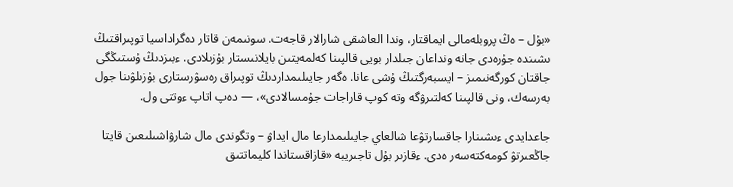«بۇل – ەڭ پروبلەمالى ايماقتار، وندا العاشقى شارالار قاجەت. سونىمەن قاتار دەگراداسيا توپىراقتىڭ ىشىندە جۇرەدى جانە ونداعان جىلدار بويى قالپىنا كەلمەيتىن بايلانىستار بۇزىلادى. ءبىزدىڭ ۇستىڭگى جاقتان كورگەنىمىز – ايسبەرگتىڭ ۇشى عانا. ەگەر جايىلىمداردىڭ توپىراق رەسۋرستارى بۇزىلۋىنا جول بەرسەك، ونى قالپىنا كەلتىرۋگە وتە كوپ قاراجات جۇمسالادى»، — دەپ اتاپ ءوتتى ول.

جاعدايدى ءىشىنارا جاقسارتۋعا شالعاي جايىلىمدارعا مال ايداۋ – وتگوندى مال شارۋاشىلىعىن قايتا جاڭعىرتۋ كومەكتەسەر ەدى. ءقازىر بۇل تاجىريبە «قازاقستاندا كليماتتىق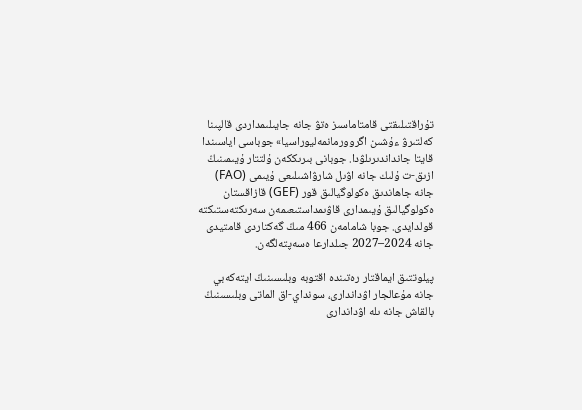تۇراقتىلىقتى قامتاماسىز ەتۋ جانە جايىلىمداردى قالپىنا كەلتىرۋ ءۇشىن اگروورمانمەليوراسيا» جوباسى اياسىندا قايتا جانداندىرىلۋدا. جوبانى بىرىككەن ۇلتتار ۇيىمىنىڭ ازىق-ت ۇلىك جانە اۋىل شارۋاشىلىعى ۇيىمى (FAO) جانە جاھاندىق ەكولوگيالىق قور (GEF) قازاقستان ەكولوگيالىق ۇيىمدارى قاۋىمداستىعىمەن سەرىكتەستىكتە قولدايدى. جوبا شامامەن 466 مىڭ گەكتاردى قامتيدى جانە 2024–2027 جىلدارعا ەسەپتەلگەن.

پيلوتتىق ايماقتار رەتىندە اقتوبە وبلىسىنىڭ ايتەكەبي جانە مۇعالجار اۋداندارى، سونداي-اق الماتى وبلىسىنىڭ بالقاش جانە ىلە اۋداندارى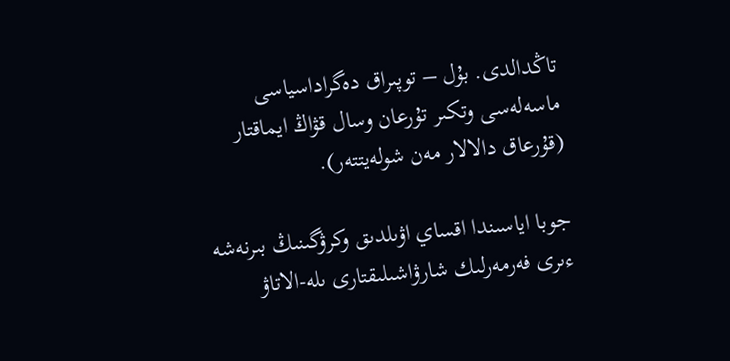تاڭدالدى. بۇل – توپىراق دەگراداسياسى ماسەلەسى وتكىر تۇرعان وسال قۋاڭ ايماقتار (قۇرعاق دالالار مەن شولەيتتەر).

جوبا اياسىندا اقساي اۋىلدىق وكرۋگىنىڭ بىرنەشە ءىرى فەرمەرلىك شارۋاشىلىقتارى ىلە-الاتاۋ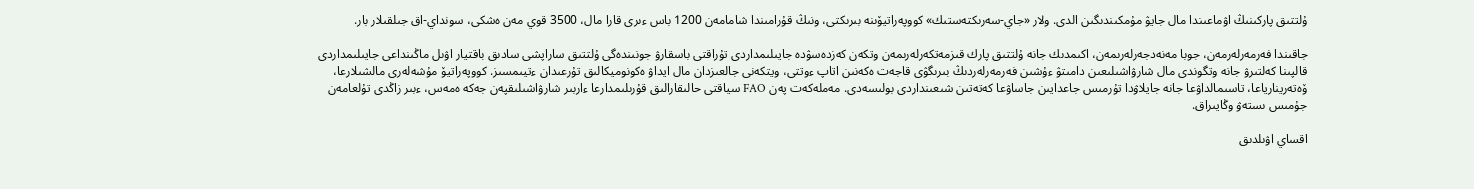ۇلتتىق پاركىنىڭ اۋماعىندا مال جايۋ مۇمكىندىگىن الدى. ولار «جاي-سەرىكتەستىك» كووپەراتيۆىنە بىرىكتى، ونىڭ قۇرامىندا شامامەن 1200 باس ءىرى قارا مال، 3500 قوي مەن ەشكى، سونداي-اق جىلقىلار بار.

جاقىندا فەرمەرلەرمەن، جوبا مەنەدجەرلەرىمەن، اكىمدىك جانە ۇلتتىق پارك قىزمەتكەرلەرىمەن وتكەن كەزدەسۋدە جايىلىمداردى تۇراقتى باسقارۋ جونىندەگى ۇلتتىق ساراپشى سادىق باقتيار اۋىل ماڭىنداعى جايىلىمداردى قالپىنا كەلتىرۋ جانە وتگوندى مال شارۋاشىلىعىن دامىتۋ ءۇشىن فەرمەرلەردىڭ بىرىگۋى قاجەت ەكەنىن اتاپ ءوتتى، ويتكەنى جالعىزدان مال ايداۋ ەكونوميكالىق تۇرعىدان ءتيىمسىز. كووپەراتيۆ مۇشەلەرى مالشىلارعا، ۆەتەرينارياعا، تاسىمالداۋعا جانە جايلاۋدا تۇرمىس جاعدايىن جاساۋعا كەتەتىن شىعىنداردى بولىسەدى. مەملەكەت پەن FAO سياقتى حالىقارالىق قۇرىلىمدارعا ءاربىر شارۋاشىلىقپەن جەكە ەمەس، ءبىر زاڭدى تۇلعامەن جۇمىس ىستەۋ وڭايىراق.

اقساي اۋىلدىق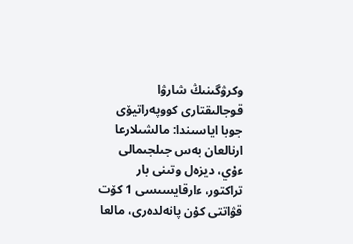وكرۋگىنىڭ شارۋا قوجالىقتارى كووپەراتيۆى جوبا اياسىندا: مالشىلارعا ارنالعان بەس جىلجىمالى ءۇي، ديزەل وتىنى بار تراكتور، ءارقايسىسى 1 كۆت قۋاتتى كۇن پانەلدەرى، مالعا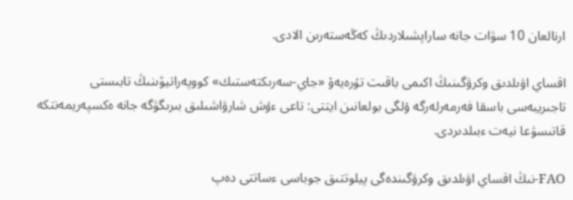ارنالعان 10 سۋات جانە ساراپشىلاردىڭ كەڭەستەرىن الادى.

اقساي اۋىلدىق وكرۋگىنىڭ اكىمى باقىت تۇرەيەۆ «جاي-سەرىكتەستىك» كووپەراتيۆىنىڭ تابىستى تاجىريبەسى باسقا فەرمەرلەرگە ۇلگى بولعانىن ايتتى: تاعى ءۇش شارۋاشىلىق بىرىگۋگە جانە ەكسپەريمەنتكە قاتىسۋعا نيەت ءبىلدىردى.

FAO-نىڭ اقساي اۋىلدىق وكرۋگىندەگى پيلوتتىق جوباسى ءساتتى دەپ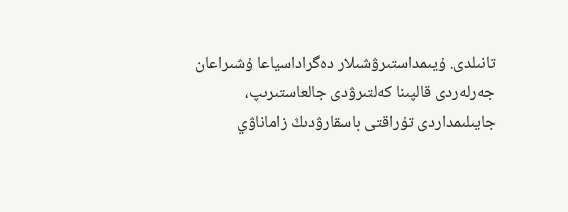تانىلدى. ۇيىمداستىرۋشىلار دەگراداسياعا ۇشىراعان جەرلەردى قالپىنا كەلتىرۋدى جالعاستىرىپ، جايىلىمداردى تۇراقتى باسقارۋدىڭ زاماناۋي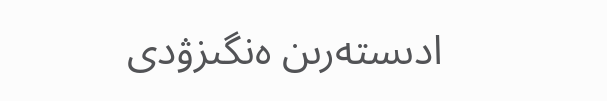ادىستەرىن ەنگىزۋدى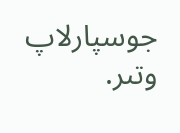جوسپارلاپ وتىر.